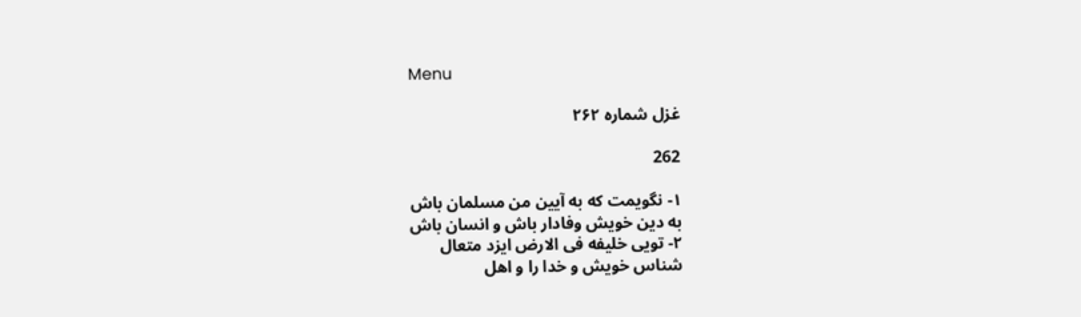Menu

غزل شماره ۲۶۲

262

۱- نگویمت که به آیین من مسلمان باش
به دین خویش وفادار باش و انسان باش
۲- تویی خلیفه فی الارض ایزد متعال
شناس خویش و خدا را و اهل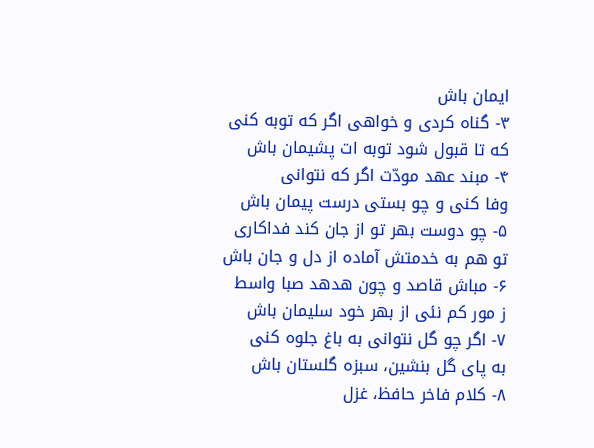ایمان باش
۳- گناه کردی و خواهی اگر که توبه کنی
که تا قبول شود توبه ات پشیمان باش
۴- مبند عهد مودّت اگر که نتوانی
وفا کنی و چو بستی درست پیمان باش
۵- چو دوست بهر تو از جان کند فداکاری
تو هم به خدمتش آماده از دل و جان باش
۶- مباش قاصد و چون هدهد صبا واسط
ز مور کم نئی از بهر خود سلیمان باش
۷- اگر چو گل نتوانی به باغ جلوه کنی
به پای گل بنشین، سبزه گلستان باش
۸- کلام فاخر حافظ، غزل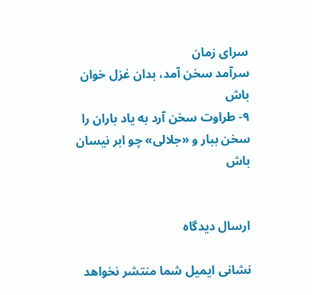سرای زمان
سرآمد سخن آمد، بدان غزل خوان باش
۹- طراوت سخن آرد به یاد باران را
سخن ببار و «جلالی» چو ابر نیسان باش


ارسال دیدگاه

نشانی ایمیل شما منتشر نخواهد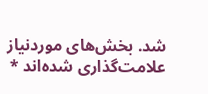شد. بخش‌های موردنیاز علامت‌گذاری شده‌اند *